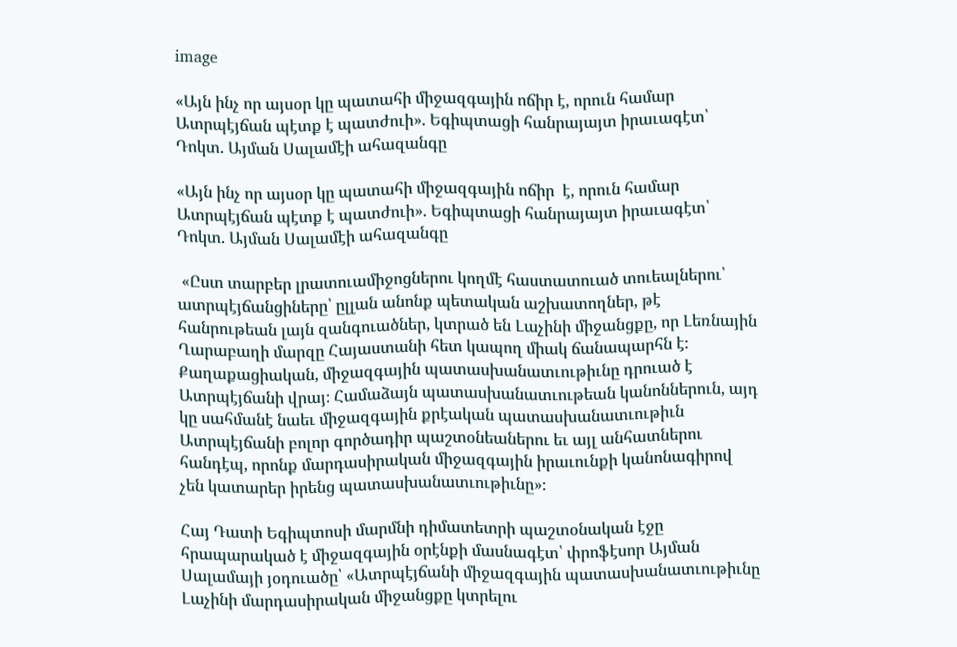image

«Այն ինչ որ այսօր կը պատահի միջազգային ոճիր է, որուն համար Ատրպէյճան պէտք է պատժուի». Եգիպտացի հանրայայտ իրաւագէտ՝ Դոկտ. Այման Սալամէի ահազանգը

«Այն ինչ որ այսօր կը պատահի միջազգային ոճիր  է, որուն համար  Ատրպէյճան պէտք է պատժուի». Եգիպտացի հանրայայտ իրաւագէտ՝ Դոկտ. Այման Սալամէի ահազանգը

 «Ըստ տարբեր լրատուամիջոցներու կողմէ հաստատուած տուեալներու՝ ատրպէյճանցիները՝ ըլլան անոնք պետական աշխատողներ, թէ հանրութեան լայն զանգուածներ, կտրած են Լաչինի միջանցքը, որ Լեռնային Ղարաբաղի մարզը Հայաստանի հետ կապող միակ ճանապարհն է։ Քաղաքացիական, միջազգային պատասխանատւութիւնը դրուած է Ատրպէյճանի վրայ։ Համաձայն պատասխանատւութեան կանոններուն, այդ կը սահմանէ նաեւ միջազգային քրէական պատասխանատւութիւն Ատրպէյճանի բոլոր գործադիր պաշտօնեաներու եւ այլ անհատներու հանդէպ, որոնք մարդասիրական միջազգային իրաւունքի կանոնագիրով չեն կատարեր իրենց պատասխանատւութիւնը»։

Հայ Դատի Եգիպտոսի մարմնի դիմատետրի պաշտօնական էջը հրապարակած է միջազգային օրէնքի մասնագէտ՝ փրոֆէսոր Այման Սալամայի յօդուածը՝ «Ատրպէյճանի միջազգային պատասխանատւութիւնը Լաչինի մարդասիրական միջանցքը կտրելու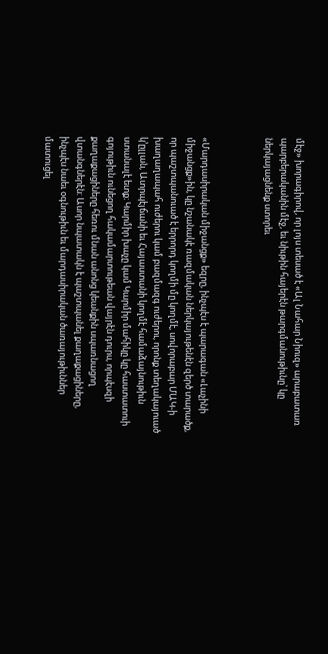մէջ» խորագիրով, որ լոյս տեսած է «Ալ Նահար Նիուզ» արաբատառ պարբերականին մէջ, եւ նիւթին հայերէն թարգմանութիւնը՝ կը ներկայացնենք ստորեւ



«Մարդասիրական միջանցք» եզրը, ինչպէս է պարագան «Լաչինի միջանցք»ին, կը նշանակէ ռազմական ներկայութենէն զերծ տարածք, որ պաշտպանուած է երրորդ կողմի մը կողմէ, սովորաբար ՄԱԿ-ի խաղաղապահ ուժերու կամ բազմազգ ուժերու, որոնք տեղակայուած կ՚ըլլան, Ատրպէյճանի եւ Հայաստանի կողմէ համաձայնութիւն ստանալէ ետք։ Կարմիր խաչը կամ Կարմիր մահիկը կը հաստատուի գոյութիւն ունեցող հակամարտութեան վայրէն դուրս, որպէսզի քաղաքացիները հեռու մնան անոնց կեանքին սպառնացող վտանգներէն: Ասոր նպատակն է պաշտպանել քաղաքացիները, ինչպէս նաեւ օգնութիւն եւ մարդասիրական ծառայութիւններ մատուցել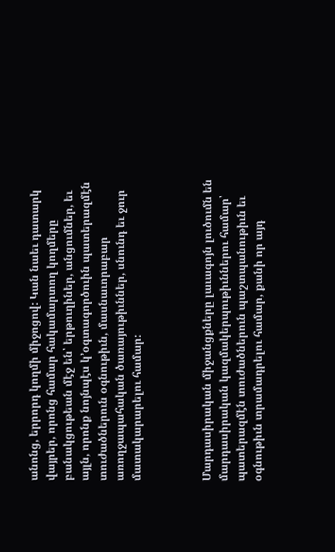անոնց, երրորդ կողմի միջոցով: Կան նաեւ դատարկ վայրեր, որոնց համար հակամարտող կողմերը բանակցութեան մէջ են՝ երթուղիներ, անցումներ, եւ այլն, որոնք նոյնպէս կ՚օգտագործուին պատերազմէն տուժածներուն օգնութիւն, մասնաւորաբար առողջապահական ծառայութիւններ, սնունդ եւ ջուր մատակարարելու համար:



Մարդասիրական միջանցքները լաւագոյն լուծումն են մարդասիրական կազմակերպութիւններու համար՝ պատերազմէն տուժածներուն պաշտպանութիւն եւ օգնութիւն տրամադրելու համար, քանի որ այդ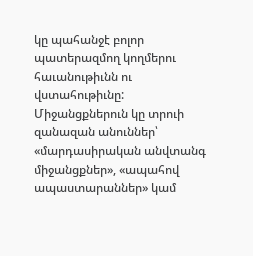կը պահանջէ բոլոր պատերազմող կողմերու հաւանութիւնն ու վստահութիւնը: Միջանցքներուն կը տրուի զանազան անուններ՝ «մարդասիրական անվտանգ միջանցքներ», «ապահով ապաստարաններ» կամ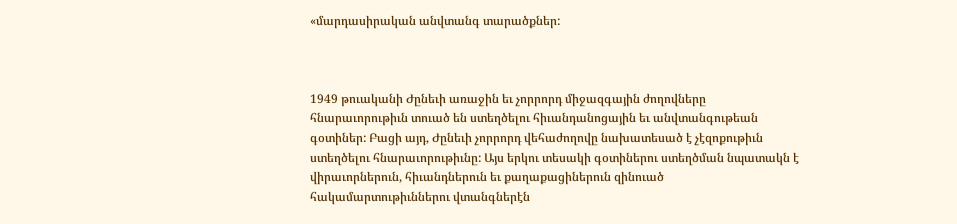«մարդասիրական անվտանգ տարածքներ:



1949 թուականի Ժընեւի առաջին եւ չորրորդ միջազգային ժողովները հնարաւորութիւն տուած են ստեղծելու հիւանդանոցային եւ անվտանգութեան գօտիներ: Բացի այդ, Ժընեւի չորրորդ վեհաժողովը նախատեսած է չէզոքութիւն ստեղծելու հնարաւորութիւնը: Այս երկու տեսակի գօտիներու ստեղծման նպատակն է վիրաւորներուն, հիւանդներուն եւ քաղաքացիներուն զինուած հակամարտութիւններու վտանգներէն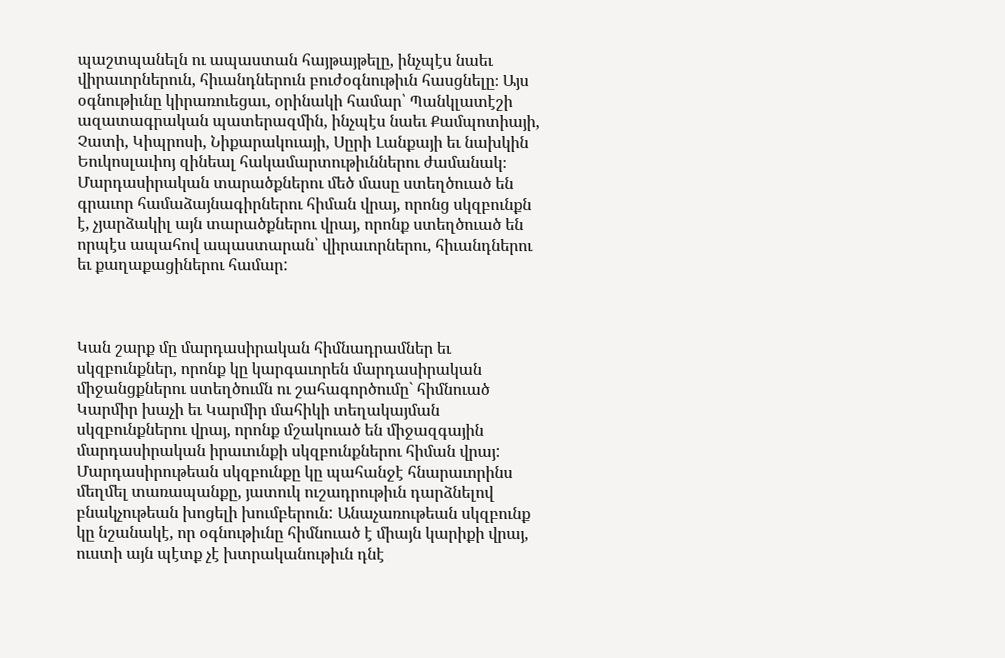պաշտպանելն ու ապաստան հայթայթելը, ինչպէս նաեւ վիրաւորներուն, հիւանդներուն բուժօգնութիւն հասցնելը։ Այս օգնութիւնը կիրառուեցաւ, օրինակի համար՝ Պանկլատէշի ազատագրական պատերազմին, ինչպէս նաեւ Քամպոտիայի, Չատի, Կիպրոսի, Նիքարակուայի, Սըրի Լանքայի եւ նախկին Եուկոսլաւիոյ զինեալ հակամարտութիւններու ժամանակ։ Մարդասիրական տարածքներու մեծ մասը ստեղծուած են գրաւոր համաձայնագիրներու հիման վրայ, որոնց սկզբունքն է, չյարձակիլ այն տարածքներու վրայ, որոնք ստեղծուած են որպէս ապահով ապաստարան՝ վիրաւորներու, հիւանդներու եւ քաղաքացիներու համար:



Կան շարք մը մարդասիրական հիմնադրամներ եւ սկզբունքներ, որոնք կը կարգաւորեն մարդասիրական միջանցքներու ստեղծումն ու շահագործումը` հիմնուած Կարմիր խաչի եւ Կարմիր մահիկի տեղակայման սկզբունքներու վրայ, որոնք մշակուած են միջազգային մարդասիրական իրաւունքի սկզբունքներու հիման վրայ: Մարդասիրութեան սկզբունքը կը պահանջէ հնարաւորինս մեղմել տառապանքը, յատուկ ուշադրութիւն դարձնելով բնակչութեան խոցելի խումբերուն: Անաչառութեան սկզբունք կը նշանակէ, որ օգնութիւնը հիմնուած է միայն կարիքի վրայ, ուստի այն պէտք չէ խտրականութիւն դնէ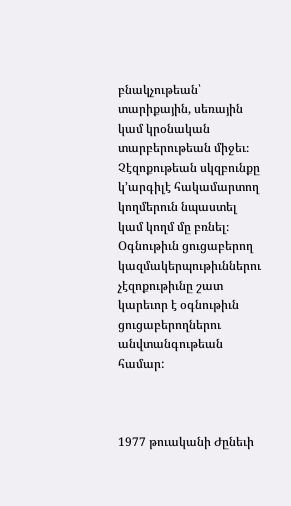բնակչութեան՝ տարիքային, սեռային կամ կրօնական տարբերութեան միջեւ։ Չէզոքութեան սկզբունքը կ՚արգիլէ հակամարտող կողմերուն նպաստել կամ կողմ մը բռնել։ Օգնութիւն ցուցաբերող կազմակերպութիւններու չէզոքութիւնը շատ կարեւոր է օգնութիւն ցուցաբերողներու անվտանգութեան համար:



1977 թուականի Ժընեւի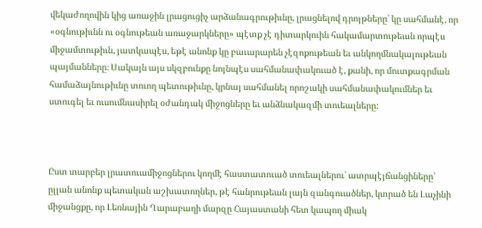վեկաժողովին կից առաջին լրացուցիչ արձանագրութիւնը, լրացնելով դրոյթները՝ կը սահմանէ, որ «օգնութիւնն ու օգնութեան առաջարկները» պէտք չէ դիտարկուին հակամարտութեան որպէս միջամտութիւն, յատկապէս, եթէ անոնք կը բաւարարեն չէզոքութեան եւ անկողմնակալութեան պայմանները։ Սակայն այս սկզբունքը նոյնպէս սահմանափակուած է, քանի, որ մուտքագրման համաձայնութիւնը տուող պետութիւնը, կրնայ սահմանել որոշակի սահմանափակումներ եւ ստուգել եւ ուսումնասիրել օժանդակ միջոցները եւ անձնակազմի տուեալները:



Ըստ տարբեր լրատուամիջոցներու կողմէ հաստատուած տուեալներու՝ ատրպէյճանցիները՝ ըլլան անոնք պետական աշխատողներ, թէ հանրութեան լայն զանգուածներ, կտրած են Լաչինի միջանցքը, որ Լեռնային Ղարաբաղի մարզը Հայաստանի հետ կապող միակ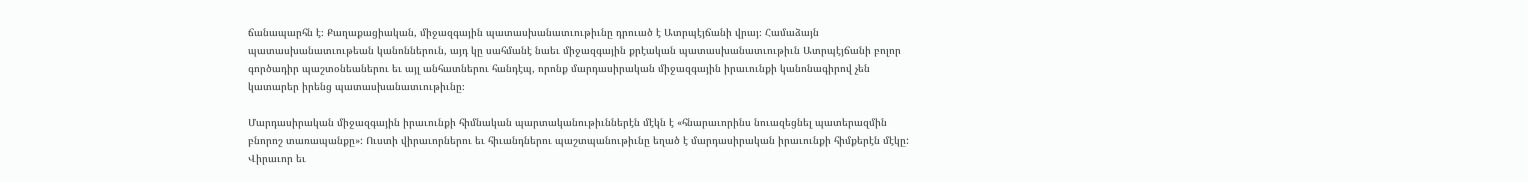ճանապարհն է։ Քաղաքացիական, միջազգային պատասխանատւութիւնը դրուած է Ատրպէյճանի վրայ։ Համաձայն պատասխանատւութեան կանոններուն, այդ կը սահմանէ նաեւ միջազգային քրէական պատասխանատւութիւն Ատրպէյճանի բոլոր գործադիր պաշտօնեաներու եւ այլ անհատներու հանդէպ, որոնք մարդասիրական միջազգային իրաւունքի կանոնագիրով չեն կատարեր իրենց պատասխանատւութիւնը։

Մարդասիրական միջազգային իրաւունքի հիմնական պարտականութիւններէն մէկն է «հնարաւորինս նուազեցնել պատերազմին բնորոշ տառապանքը»: Ուստի վիրաւորներու եւ հիւանդներու պաշտպանութիւնը եղած է մարդասիրական իրաւունքի հիմքերէն մէկը: Վիրաւոր եւ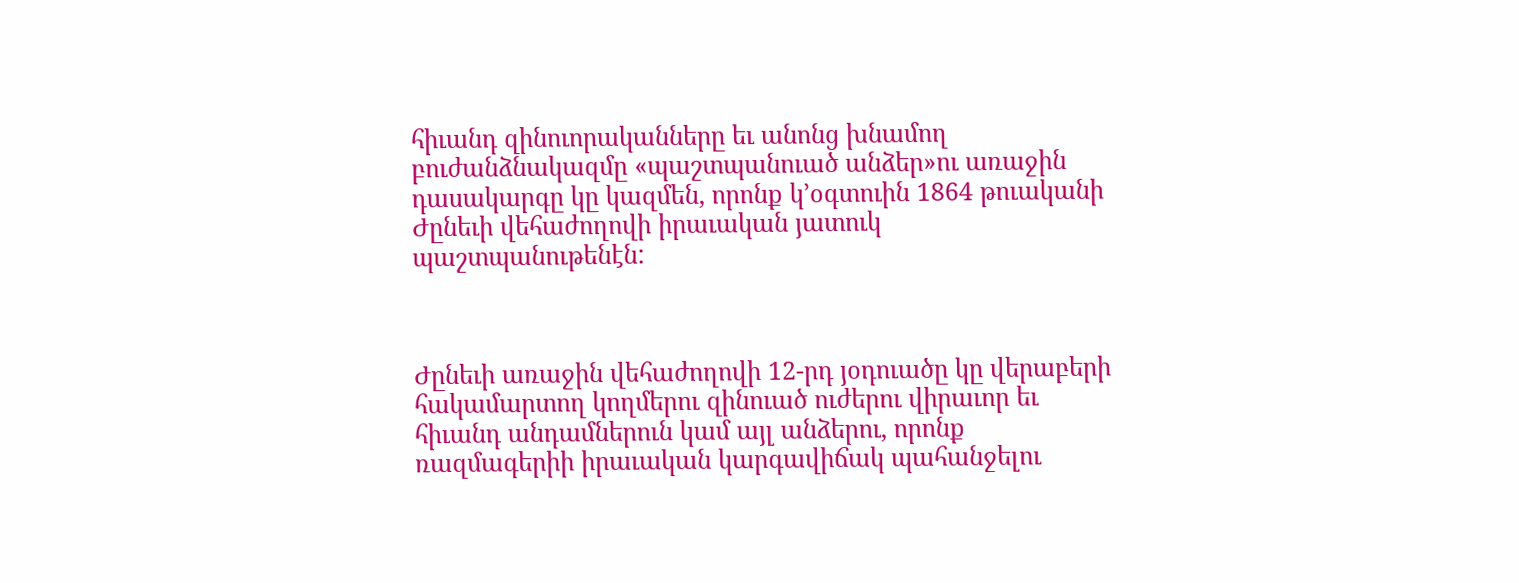հիւանդ զինուորականները եւ անոնց խնամող բուժանձնակազմը «պաշտպանուած անձեր»ու առաջին դասակարգը կը կազմեն, որոնք կ՚օգտուին 1864 թուականի Ժընեւի վեհաժողովի իրաւական յատուկ պաշտպանութենէն:



Ժընեւի առաջին վեհաժողովի 12-րդ յօդուածը կը վերաբերի հակամարտող կողմերու զինուած ուժերու վիրաւոր եւ հիւանդ անդամներուն կամ այլ անձերու, որոնք ռազմագերիի իրաւական կարգավիճակ պահանջելու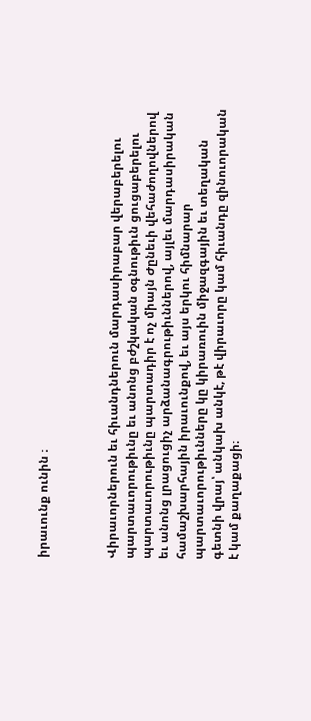իրաւունք ունին ։



Վիրաւորներուն եւ հիւանդներուն մարդասիրաբար վերաբերելու պարտաւորութիւնը եւ անոնց բժշկական օգնութիւն ցուցաբերելու պարտաւորութիւնը պարտադիր է ոչ միայն Ժընեւի վեհաժողովներով եւ անոնց լրացուցիչ արձանագրութիւններով, այլեւ մարդասիրական համաշխարհային իրաւունքով, եւ այս երկու հիմնարար պարտաւորութիւնները կը կիրառուին միջազգային եւ տեղական գետնի վրայ՝ անկախ անկէ, թէ վիրաւորը կամ հիւանդը զինուորական է կամ քաղաքացի։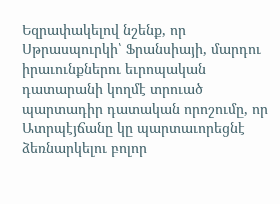Եզրափակելով նշենք, որ Սթրասպուրկի՝ Ֆրանսիայի, մարդու իրաւունքներու եւրոպական դատարանի կողմէ տրուած պարտադիր դատական որոշումը, որ Ատրպէյճանը կը պարտաւորեցնէ ձեռնարկելու բոլոր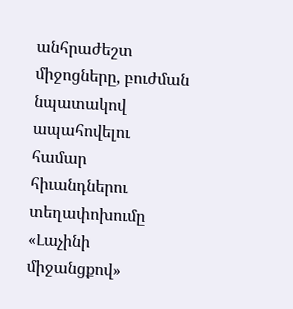անհրաժեշտ միջոցները, բուժման նպատակով ապահովելու համար հիւանդներու տեղափոխումը «Լաչինի միջանցքով»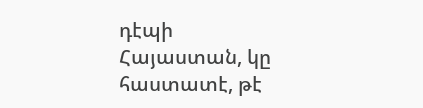դէպի Հայաստան, կը հաստատէ, թէ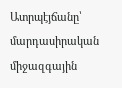Ատրպէյճանը՝ մարդասիրական միջազգային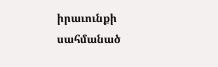իրաւունքի սահմանած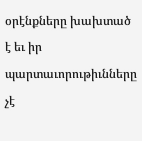օրէնքները խախտած է եւ իր պարտաւորութիւնները չէ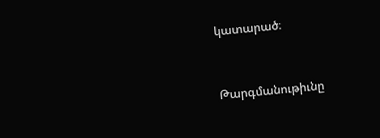կատարած։



Թարգմանութիւնը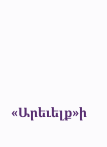«Արեւելք»ի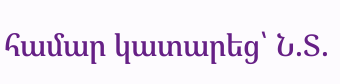համար կատարեց՝ Ն.Տ.